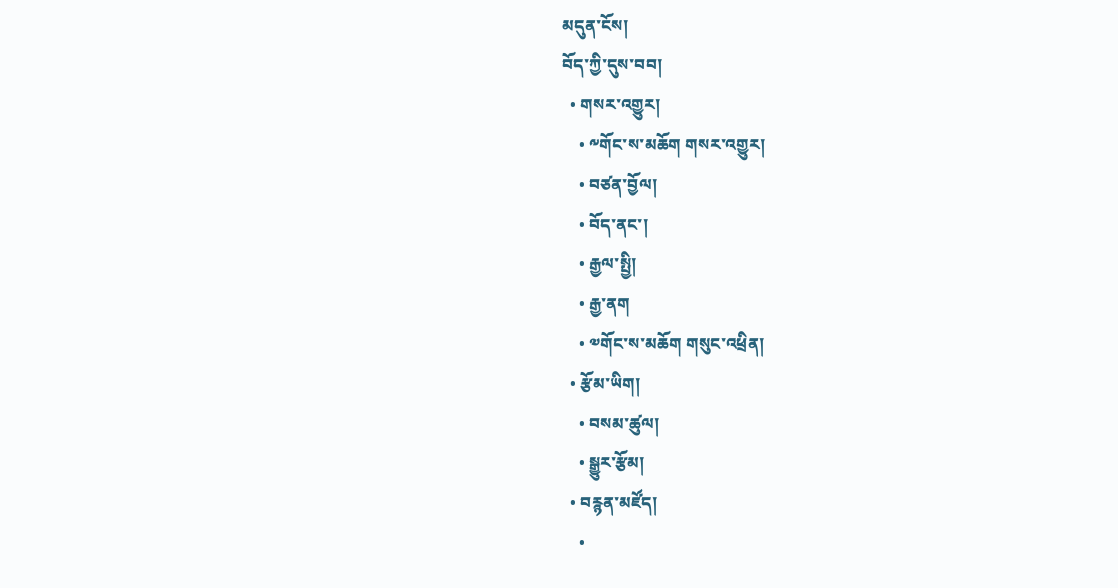མདུན་ངོས།
བོད་ཀྱི་དུས་བབ།
  • གསར་འགྱུར།
    • ༸གོང་ས་མཆོག གསར་འགྱུར།
    • བཙན་བྱོལ།
    • བོད་ནང་།
    • རྒྱལ་སྤྱི།
    • རྒྱ་ནག
    • ༧གོང་ས་མཆོག གསུང་འཕྲིན།
  • རྩོམ་ཡིག།
    • བསམ་ཚུལ།
    • སྒྱུར་རྩོམ།
  • བརྙན་མཛོད།
    •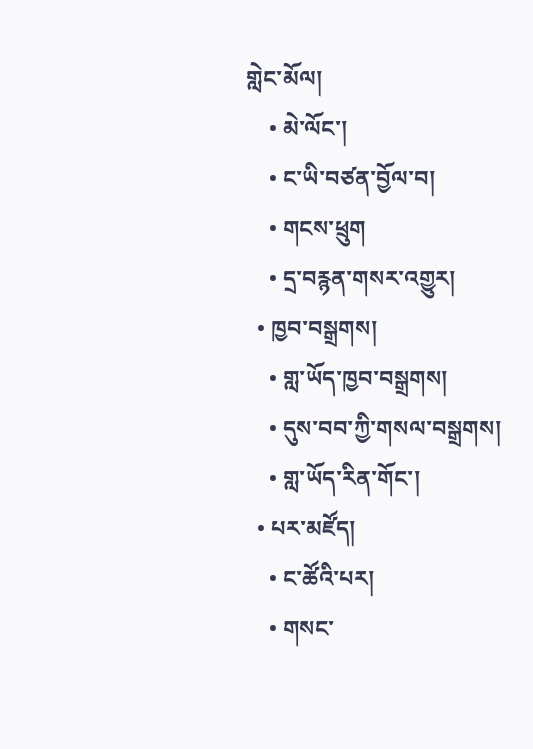གླེང་མོལ།
    • མེ་ལོང་།
    • ང་ཡི་བཙན་བྱོལ་བ།
    • གངས་ཕྲུག
    • དྲ་བརྙན་གསར་འགྱུར།
  • ཁྱབ་བསྒྲགས།
    • གླ་ཡོད་ཁྱབ་བསྒྲགས།
    • དུས་བབ་ཀྱི་གསལ་བསྒྲགས།
    • གླ་ཡོད་རིན་གོང་།
  • པར་མཛོད།
    • ང་ཚོའི་པར།
    • གསང་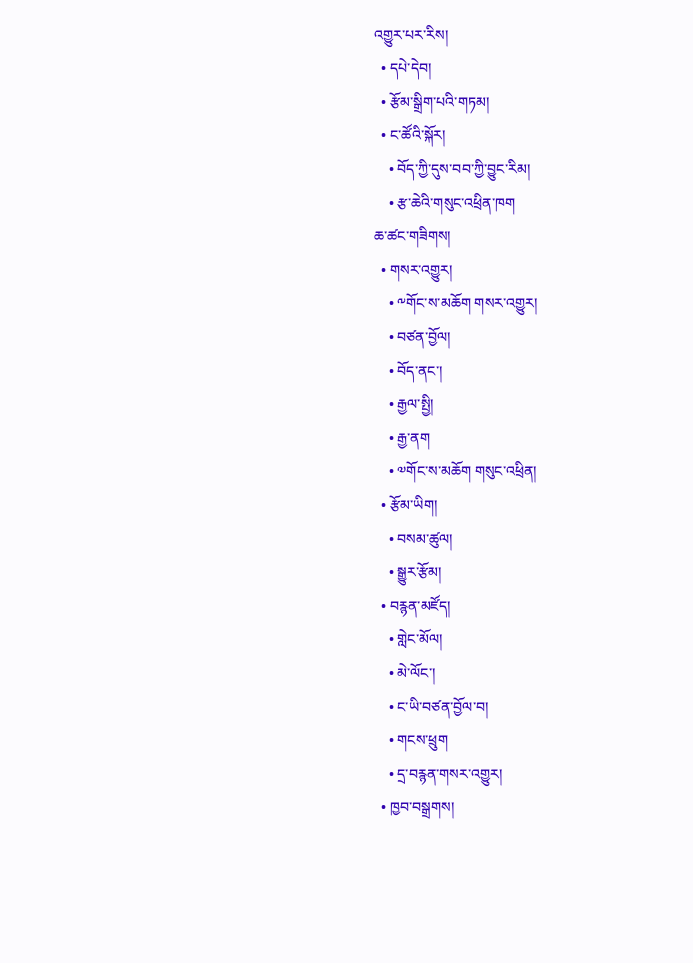འགྱུར་པར་རིས།
  • དཔེ་དེབ།
  • རྩོམ་སྒྲིག་པའི་གཏམ།
  • ང་ཚོའི་སྐོར།
    • བོད་ཀྱི་དུས་བབ་ཀྱི་བྱུང་རིམ།
    • རྩ་ཆེའི་གསུང་འཕྲིན་ཁག
ཆ་ཚང་གཟིགས།
  • གསར་འགྱུར།
    • ༸གོང་ས་མཆོག གསར་འགྱུར།
    • བཙན་བྱོལ།
    • བོད་ནང་།
    • རྒྱལ་སྤྱི།
    • རྒྱ་ནག
    • ༧གོང་ས་མཆོག གསུང་འཕྲིན།
  • རྩོམ་ཡིག།
    • བསམ་ཚུལ།
    • སྒྱུར་རྩོམ།
  • བརྙན་མཛོད།
    • གླེང་མོལ།
    • མེ་ལོང་།
    • ང་ཡི་བཙན་བྱོལ་བ།
    • གངས་ཕྲུག
    • དྲ་བརྙན་གསར་འགྱུར།
  • ཁྱབ་བསྒྲགས།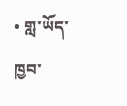• གླ་ཡོད་ཁྱབ་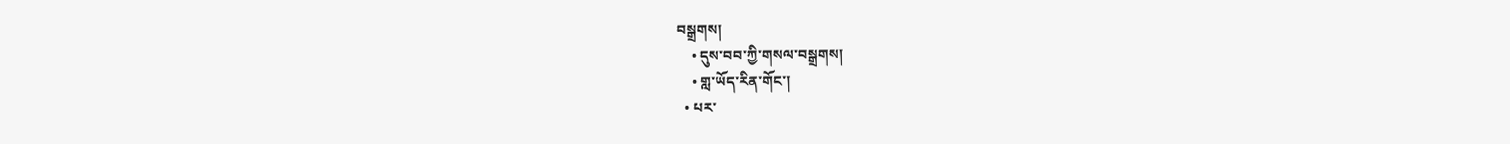བསྒྲགས།
    • དུས་བབ་ཀྱི་གསལ་བསྒྲགས།
    • གླ་ཡོད་རིན་གོང་།
  • པར་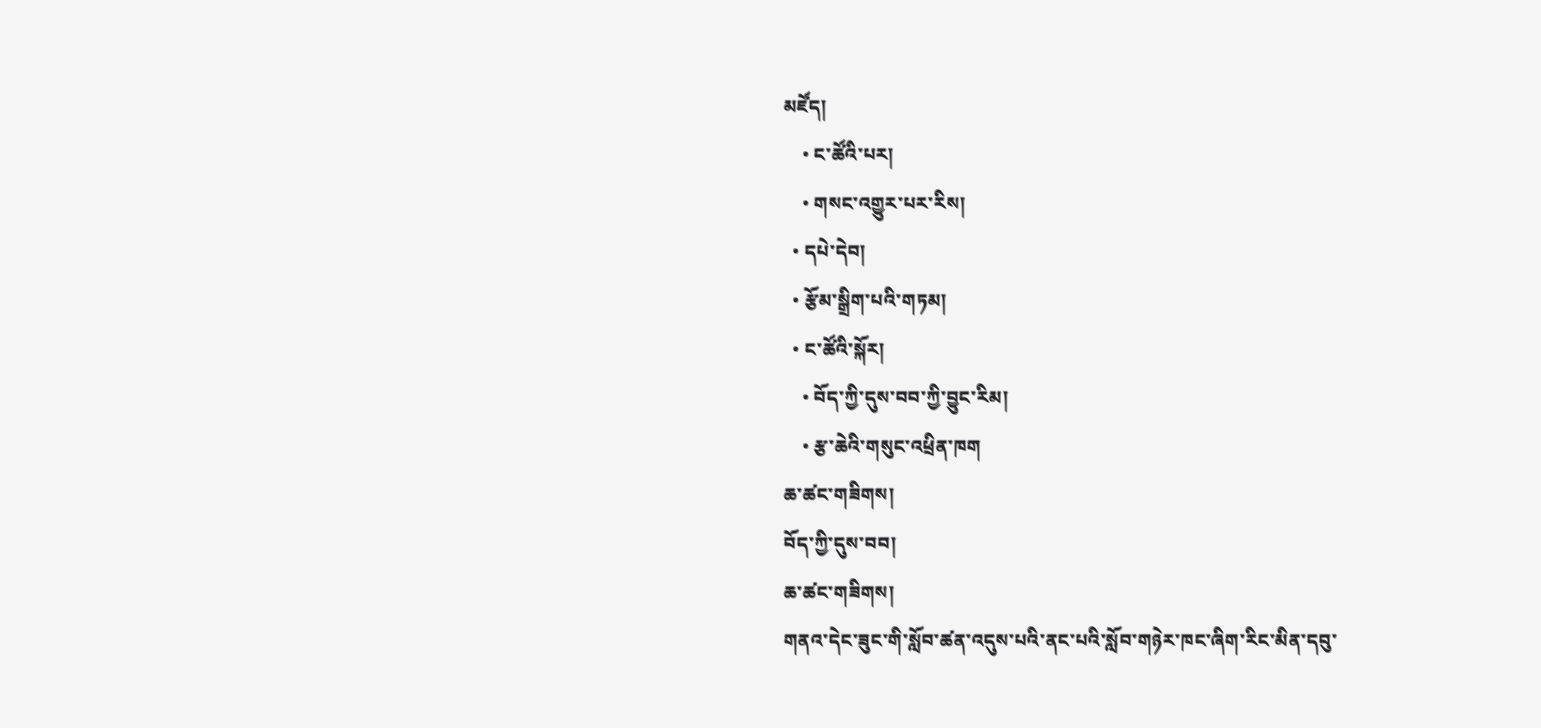མཛོད།
    • ང་ཚོའི་པར།
    • གསང་འགྱུར་པར་རིས།
  • དཔེ་དེབ།
  • རྩོམ་སྒྲིག་པའི་གཏམ།
  • ང་ཚོའི་སྐོར།
    • བོད་ཀྱི་དུས་བབ་ཀྱི་བྱུང་རིམ།
    • རྩ་ཆེའི་གསུང་འཕྲིན་ཁག
ཆ་ཚང་གཟིགས།
བོད་ཀྱི་དུས་བབ།
ཆ་ཚང་གཟིགས།
གནའ་དེང་ཟུང་གི་སློབ་ཚན་འདུས་པའི་ནང་པའི་སློབ་གཉེར་ཁང་ཞིག་རིང་མིན་དབུ་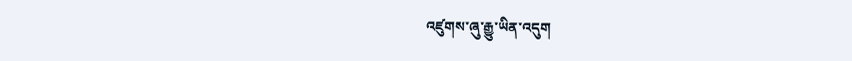འཛུགས་ཞུ་རྒྱུ་ཡིན་འདུག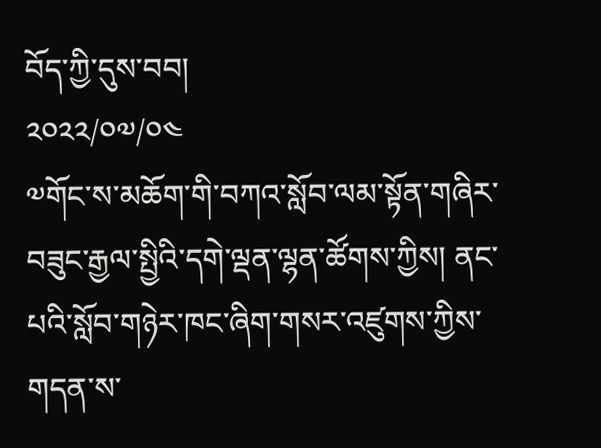བོད་ཀྱི་དུས་བབ།
༢༠༢༢/༠༧/༠༤
༧གོང་ས་མཆོག་གི་བཀའ་སློབ་ལམ་སྟོན་གཞིར་བཟུང་རྒྱལ་སྤྱིའི་དགེ་ལྡན་ལྷན་ཚོགས་ཀྱིས། ནང་པའི་སློབ་གཉེར་ཁང་ཞིག་གསར་འཛུགས་ཀྱིས་གདན་ས་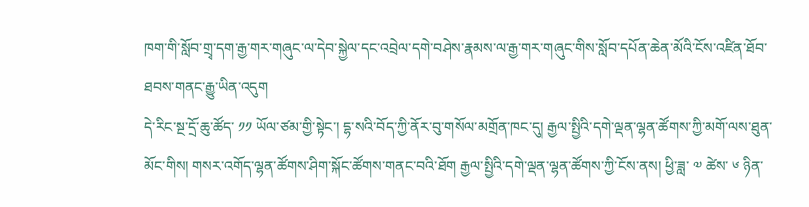ཁག་གི་སློབ་གྲྭ་དག་རྒྱ་གར་གཞུང་ལ་དེབ་སྐྱེལ་དང་འབྲེལ་དགེ་བཤེས་རྣམས་ལ་རྒྱ་གར་གཞུང་གིས་སློབ་དཔོན་ཆེན་མོའི་ངོས་འཛིན་ཐོབ་ཐབས་གནང་རྒྱུ་ཡིན་འདུག
དེ་རིང་སྔ་དྲོ་ཆུ་ཚོད་ ༡༡ ཡོལ་ཙམ་གྱི་སྟེང་། དྷ་སའི་བོད་ཀྱི་ནོར་བུ་གསོལ་མགྲོན་ཁང་དུ། རྒྱལ་སྤྱིའི་དགེ་ལྡན་ལྷན་ཚོགས་ཀྱི་མགོ་ལས་ཐུན་མོང་གིས། གསར་འགོད་ལྷན་ཚོགས་ཤིག་སྐོང་ཚོགས་གནང་བའི་ཐོག རྒྱལ་སྤྱིའི་དགེ་ལྡན་ལྷན་ཚོགས་ཀྱི་ངོས་ནས། ཕྱི་ཟླ་ ༧ ཚེས་ ༦ ཉིན་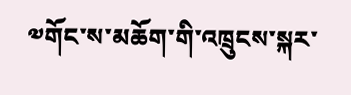༧གོང་ས་མཆོག་གི་འཁྲུངས་སྐར་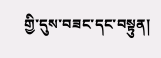གྱི་དུས་བཟང་དང་བསྟུན།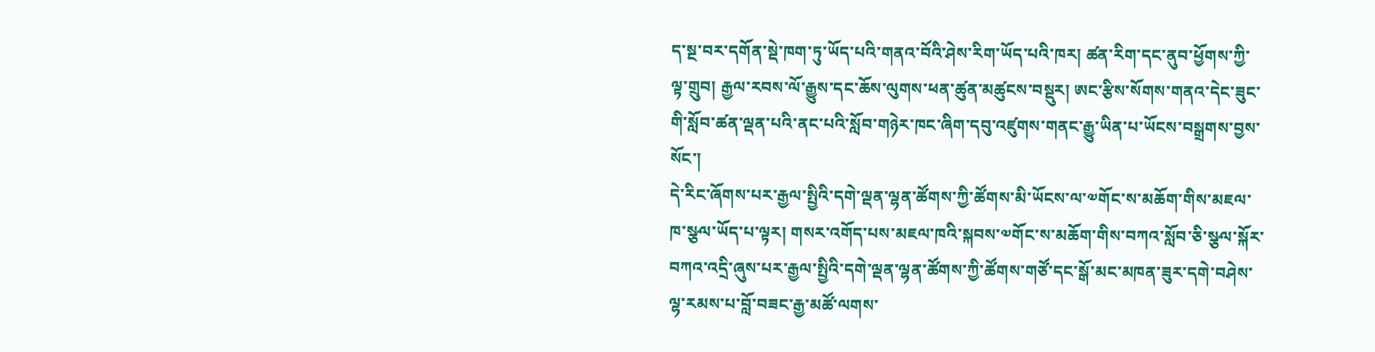ད་སྔ་བར་དགོན་སྡེ་ཁག་ཏུ་ཡོད་པའི་གནའ་བོའི་ཤེས་རིག་ཡོད་པའི་ཁར། ཚན་རིག་དང་ནུབ་ཕྱོགས་ཀྱི་ལྟ་གྲུབ། རྒྱལ་རབས་ལོ་རྒྱུས་དང་ཆོས་ལུགས་ཕན་ཚུན་མཚུངས་བསྡུར། ཨང་རྩིས་སོགས་གནའ་དེང་ཟུང་གི་སློབ་ཚན་ལྡན་པའི་ནང་པའི་སློབ་གཉེར་ཁང་ཞིག་དབུ་འཛུགས་གནང་རྒྱུ་ཡིན་པ་ཡོངས་བསྒྲགས་བྱས་སོང་།
དེ་རིང་ཞོགས་པར་རྒྱལ་སྤྱིའི་དགེ་ལྡན་ལྷན་ཚོགས་ཀྱི་ཚོགས་མི་ཡོངས་ལ་༧གོང་ས་མཆོག་གིས་མཇལ་ཁ་སྩལ་ཡོད་པ་ལྟར། གསར་འགོད་པས་མཇལ་ཁའི་སྐབས་༧གོང་ས་མཆོག་གིས་བཀའ་སློབ་ཅི་སྩལ་སྐོར་བཀའ་འདྲི་ཞུས་པར་རྒྱལ་སྤྱིའི་དགེ་ལྡན་ལྷན་ཚོགས་ཀྱི་ཚོགས་གཙོ་དང་སྒོ་མང་མཁན་ཟུར་དགེ་བཤེས་ལྷ་རམས་པ་བློ་བཟང་རྒྱ་མཚོ་ལགས་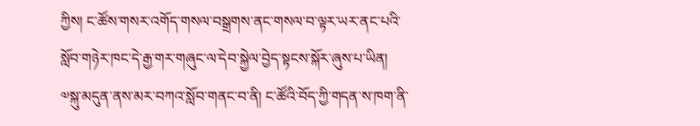ཀྱིས། ང་ཚོས་གསར་འགོད་གསལ་བསྒྲགས་ནང་གསལ་བ་ལྟར་ཡར་ནང་པའི་སློབ་གཉེར་ཁང་དེ་རྒྱ་གར་གཞུང་ལ་དེབ་སྐྱེལ་བྱེད་སྟངས་སྐོར་ཞུས་པ་ཡིན། ༧སྐུ་མདུན་ནས་མར་བཀའ་སློབ་གནང་བ་ནི། ང་ཚོའི་བོད་ཀྱི་གདན་ས་ཁག་ནི་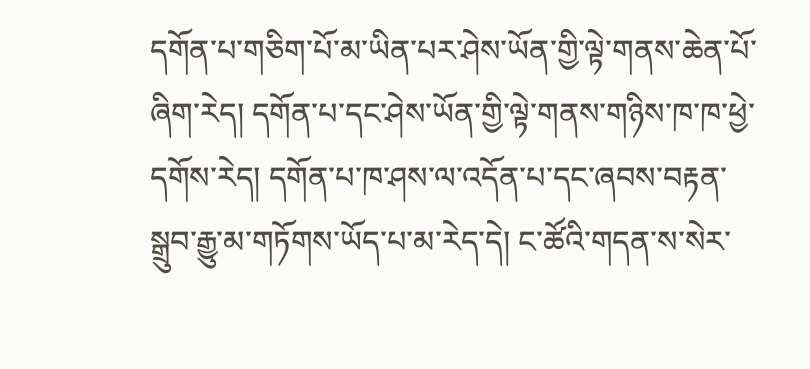དགོན་པ་གཅིག་པོ་མ་ཡིན་པར་ཤེས་ཡོན་གྱི་ལྟེ་གནས་ཆེན་པོ་ཞིག་རེད། དགོན་པ་དང་ཤེས་ཡོན་གྱི་ལྟེ་གནས་གཉིས་ཁ་ཁ་ཕྱེ་དགོས་རེད། དགོན་པ་ཁ་ཤས་ལ་འདོན་པ་དང་ཞབས་བརྟན་སྒྲུབ་རྒྱུ་མ་གཏོགས་ཡོད་པ་མ་རེད་དེ། ང་ཚོའི་གདན་ས་སེར་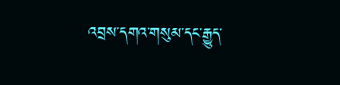འབྲས་དགའ་གསུམ་དང་རྒྱུད་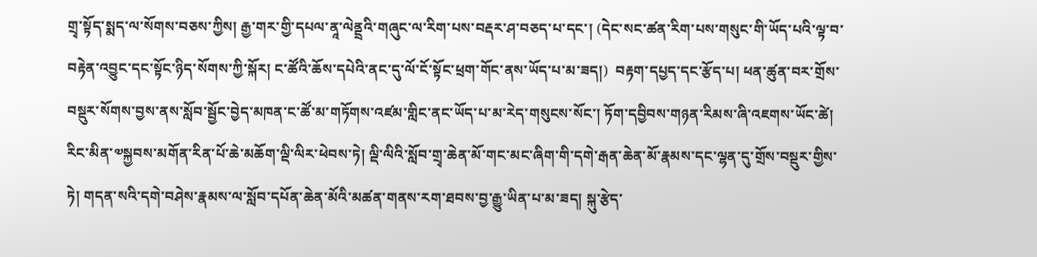གྲྭ་སྟོད་སྨད་ལ་སོགས་བཅས་ཀྱིས། རྒྱ་གར་གྱི་དཔལ་ནཱ་ལེནྡྲའི་གཞུང་ལ་རིག་པས་བརྡར་ཤ་བཅད་པ་དང་། (དེང་སང་ཚན་རིག་པས་གསུང་གི་ཡོད་པའི་ལྟ་བ་བརྟེན་འབྱུང་དང་སྟོང་ཉིད་སོགས་ཀྱི་སྐོར། ང་ཚོའི་ཆོས་དཔེའི་ནང་དུ་ལོ་ངོ་སྟོང་ཕྲག་གོང་ནས་ཡོད་པ་མ་ཟད།)  བརྟག་དཔྱད་དང་རྩོད་པ། ཕན་ཚུན་བར་གྲོས་བསྡུར་སོགས་བྱས་ནས་སློབ་སྦྱོང་བྱེད་མཁན་ང་ཚོ་མ་གཏོགས་འཛམ་གླིང་ནང་ཡོད་པ་མ་རེད་གསུངས་སོང་། ཏོག་དབྱིབས་གཉན་རིམས་ཞི་འཇགས་ཡོང་ཚེ། རིང་མིན་༧སྐྱབས་མགོན་རིན་པོ་ཆེ་མཆོག་ལྡི་ལིར་ཕེབས་ཏེ། ལྡི་ལིའི་སློབ་གྲྭ་ཆེན་མོ་གང་མང་ཞིག་གི་དགེ་རྒན་ཆེན་མོ་རྣམས་དང་ལྷན་དུ་གྲོས་བསྡུར་གྱིས་ཏེ། གདན་སའི་དགེ་བཤེས་རྣམས་ལ་སློབ་དཔོན་ཆེན་མོའི་མཚན་གནས་རག་ཐབས་བྱ་རྒྱུ་ཡིན་པ་མ་ཟད། སྐུ་རྩེད་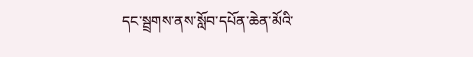དང་སྦྲགས་ནས་སློབ་དཔོན་ཆེན་མོའི་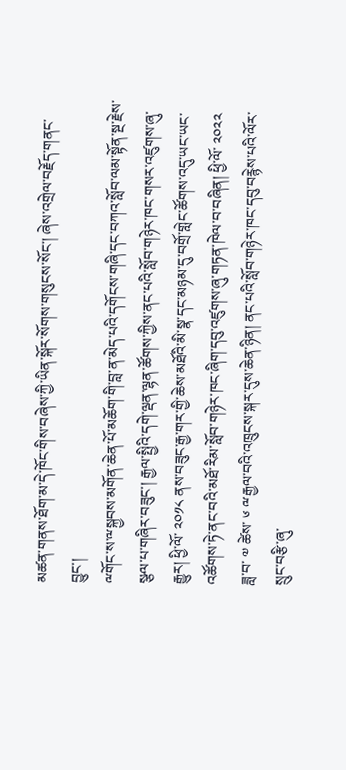མཚན་གནས་ཐོག་མ་དེ་ཁོང་གིས་བཞེས་ཀྱི་ཡིན་སྐོར་སོགས་གསུངས་སོང་། ཞེས་འགྲེལ་བརྗོད་གནང་བྱུང་།
ྋགོང་ས་ྋསྐྱབས་མགོན་ཆེན་པོ་མཆོག་གི་བླ་ན་མེད་པའི་དགོངས་གཞི་དང་བཀའ་སློབ་ལམ་སྟོན་སྔ་རྗེས་སྩལ་པ་གཞིར་བཟུང་། རྒྱལ་སྤྱིའི་དགེ་ལྡན་ལྷན་ཚོགས་ཀྱིས་ནང་པའི་སློབ་གཉེར་ཁང་གསར་འཛུགས་ཞུ་རྒྱུར། ཕྱི་ལོ་ ༢༠༡༨ ནས་བཟུང་རྒྱ་གར་གྱི་ཆེས་མཐོའི་མི་སྣ་དང་མཉམ་དུ་བགྲོ་གླེང་ཚོགས་འདུ་ཡང་ཡང་འཚོགས་ཏེ་ནང་བའི་མཐོ་རིམ་སློབ་གཉེར་ཁང་ཞིག་དབུ་འཛུགས་ཞུ་གཏན་ཁེལ་བ་བཞིན། ཕྱི་ལོ་ ༢༠༢༢ ཟླ་བ་ ༧ ཚེས་ ༦ ྋརྒྱལ་བའི་འཁྲུངས་སྐར་དུས་ཆེན་ཉིན། ནང་པའི་སློབ་གཉེར་ཁང་དབུ་བརྙེས་པའི་ལོར་སྲུང་བརྩི་ཞུ་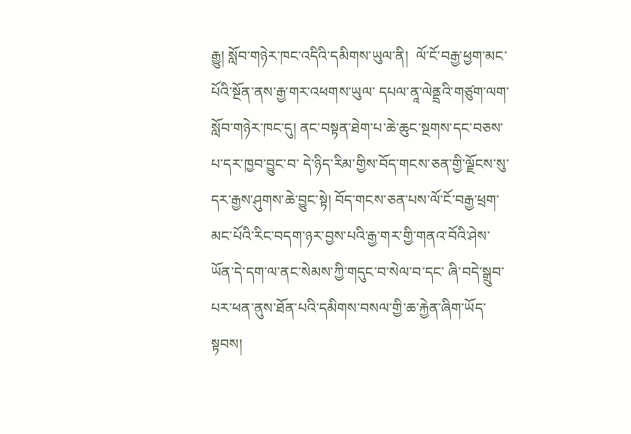རྒྱུ། སློབ་གཉེར་ཁང་འདིའི་དམིགས་ཡུལ་ནི།  ལོ་ངོ་བརྒྱ་ཕྱག་མང་པོའི་སྔོན་ནས་རྒྱ་གར་འཕགས་ཡུལ་ དཔལ་ནཱ་ལེནྡྲའི་གཙུག་ལག་སློབ་གཉེར་ཁང་དུ། ནང་བསྟན་ཐེག་པ་ཆེ་ཆུང་སྔགས་དང་བཅས་པ་དར་ཁྱབ་བྱུང་བ་ དེ་ཉིད་རིམ་གྱིས་བོད་གངས་ཅན་གྱི་ལྗོངས་སུ་དར་རྒྱས་ཤུགས་ཆེ་བྱུང་སྟེ། བོད་གངས་ཅན་པས་ལོ་ངོ་བརྒྱ་ཕྲག་མང་པོའི་རིང་བདག་ཉར་བྱས་པའི་རྒྱ་གར་གྱི་གནའ་བོའི་ཤེས་ཡོན་དེ་དག་ལ་ནང་སེམས་ཀྱི་གདུང་བ་སེལ་བ་དང་ ཞི་བདེ་སྒྲུབ་པར་ཕན་ནུས་ཐོན་པའི་དམིགས་བསལ་གྱི་ཆ་རྐྱེན་ཞིག་ཡོད་སྟབས།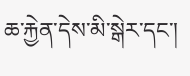ཆ་རྐྱེན་དེས་མི་སྒེར་དང་།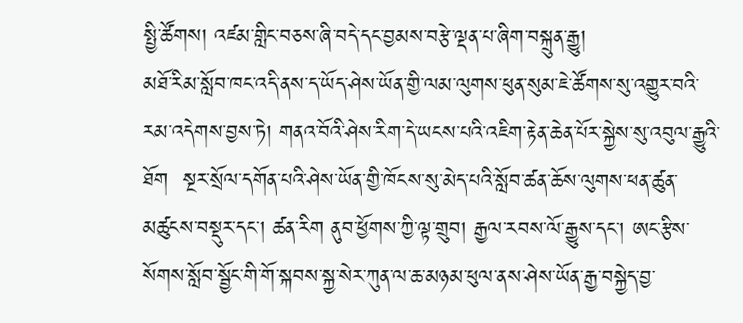སྤྱི་ཚོགས། འཛམ་གླིང་བཅས་ཞི་བདེ་དང་བྱམས་བརྩེ་ལྡན་པ་ཞིག་བསྐྲུན་རྒྱུ།
མཐོ་རིམ་སློབ་ཁང་འདི་ནས་ད་ཡོད་ཤེས་ཡོན་གྱི་ལམ་ལུགས་ཕུན་སུམ་ཇེ་ཚོགས་སུ་འགྱུར་བའི་རམ་འདེགས་བྱས་ཏེ། གནའ་བོའི་ཤེས་རིག་དེ་ཡངས་པའི་འཇིག་རྟེན་ཆེན་པོར་སྐྱེས་སུ་འབུལ་རྒྱུའི་ཐོག  སྔར་སྲོལ་དགོན་པའི་ཤེས་ཡོན་གྱི་ཁོངས་སུ་མེད་པའི་སློབ་ཚན་ཆོས་ལུགས་ཕན་ཚུན་མཚུངས་བསྡུར་དང་། ཚན་རིག ནུབ་ཕྱོགས་ཀྱི་ལྟ་གྲུབ། རྒྱལ་རབས་ལོ་རྒྱུས་དང་། ཨང་རྩིས་སོགས་སློབ་སྦྱོང་གི་གོ་སྐབས་སྐྱ་སེར་ཀུན་ལ་ཆ་མཉམ་ཕུལ་ནས་ཤེས་ཡོན་རྒྱ་བསྐྱེད་བྱ་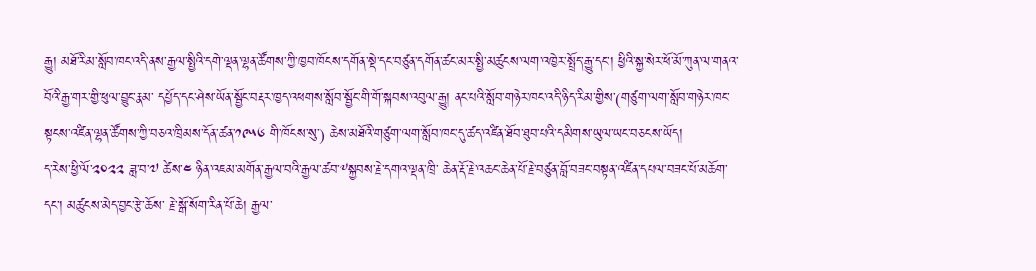རྒྱུ། མཐོ་རིམ་སློབ་ཁང་འདི་ནས་རྒྱལ་སྤྱིའི་དགེ་ལྡན་ལྷན་ཚོགས་ཀྱི་ཁྱབ་ཁོངས་དགོན་སྡེ་དང་བཙུན་དགོན་ཚང་མར་སྤྱི་མཚུངས་ལག་འཁྱེར་སྤྲོད་རྒྱུ་དང་། ཕྱིའི་སྐྱ་སེར་ཕོ་མོ་ཀུན་ལ་གནའ་བོའི་རྒྱ་གར་གྱི་ཕུལ་བྱུང་རྣམ་ དཔྱོད་དང་ཤེས་ཡོན་སྦྱོང་བརྡར་ཁྱད་འཕགས་སློབ་སྦྱོང་གི་གོ་སྐབས་འབུལ་རྒྱུ། ནང་པའི་སློབ་གཉེར་ཁང་འདི་ཉིད་རིམ་གྱིས་(གཙུག་ལག་སློབ་གཉེར་ཁང་སྟངས་འཛིན་ལྷན་ཚོགས་ཀྱི་བཅའ་ཁྲིམས་དོན་ཚན་༡༩༥༦ གི་ཁོངས་སུ་) ཆེས་མཐོའི་གཙུག་ལག་སློབ་ཁང་དུ་ཚད་འཛིན་ཐོབ་ཐུབ་པའི་དམིགས་ཡུལ་ཡང་བཅངས་ཡོད།
ད་རེས་ཕྱི་ལོ་༢༠༢༢ ཟླ་བ་༧ ཚེས་༤ ཉིན་འཇམ་མགོན་རྒྱལ་བའི་རྒྱལ་ཚབ་༸སྐྱབས་རྗེ་དགའ་ལྡན་ཁྲི་ ཆེན་རྡོ་རྗེ་འཆང་ཆེན་པོ་རྗེ་བཙུན་བློ་བཟང་བསྟན་འཛིན་དཔལ་བཟང་པོ་མཆོག་དང་། མཚུངས་མེད་བྱང་རྩེ་ཆོས་ རྗེ་སྒོ་སོག་རིན་པོ་ཆེ། རྒྱལ་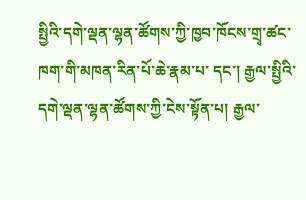སྤྱིའི་དགེ་ལྡན་ལྷན་ཚོགས་ཀྱི་ཁྱབ་ཁོངས་གྲྭ་ཚང་ཁག་གི་མཁན་རིན་པོ་ཆེ་རྣམ་པ་ དང་། རྒྱལ་སྤྱིའི་དགེ་ལྡན་ལྷན་ཚོགས་ཀྱི་ངེས་སྟོན་པ། རྒྱལ་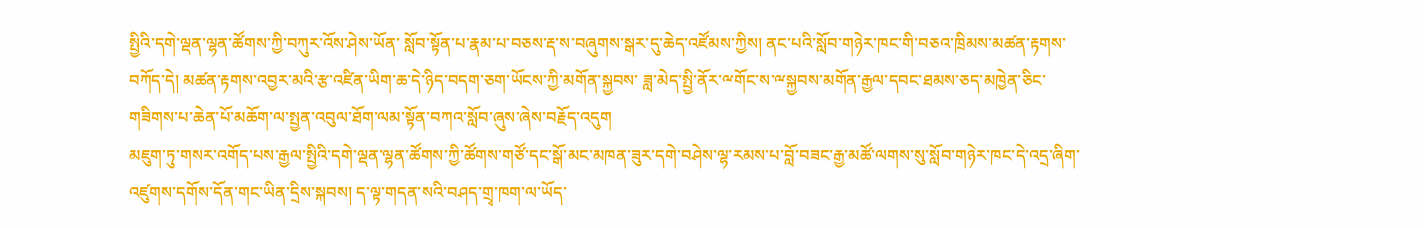སྤྱིའི་དགེ་ལྡན་ལྷན་ཚོགས་ཀྱི་བཀུར་འོས་ཤེས་ཡོན་ སློབ་སྟོན་པ་རྣམ་པ་བཅས་རྡ་ས་བཞུགས་སྒར་དུ་ཆེད་འཛོམས་ཀྱིས། ནང་པའི་སློབ་གཉེར་ཁང་གི་བཅའ་ཁྲིམས་མཚན་རྟགས་བཀོད་དེ། མཚན་རྟགས་འབྱར་མའི་རྩ་འཛིན་ཡིག་ཆ་དེ་ཉིད་བདག་ཅག་ཡོངས་ཀྱི་མགོན་སྐྱབས་ ཟླ་མེད་སྤྱི་ནོར་ྋགོང་ས་ྋསྐྱབས་མགོན་རྒྱལ་དབང་ཐམས་ཅད་མཁྱེན་ཅིང་གཟིགས་པ་ཆེན་པོ་མཆོག་ལ་སྤྱན་འབུལ་ཐོག་ལམ་སྟོན་བཀའ་སློབ་ཞུས་ཞེས་བརྗོད་འདུག
མཇུག་ཏུ་གསར་འགོད་པས་རྒྱལ་སྤྱིའི་དགེ་ལྡན་ལྷན་ཚོགས་ཀྱི་ཚོགས་གཙོ་དང་སྒོ་མང་མཁན་ཟུར་དགེ་བཤེས་ལྷ་རམས་པ་བློ་བཟང་རྒྱ་མཚོ་ལགས་སུ་སློབ་གཉེར་ཁང་དེ་འདྲ་ཞིག་འཛུགས་དགོས་དོན་གང་ཡིན་དྲིས་སྐབས། ད་ལྟ་གདན་སའི་བཤད་གྲྭ་ཁག་ལ་ཡོད་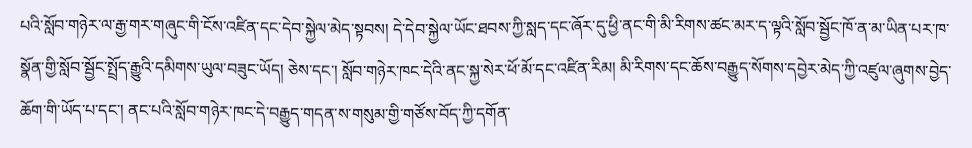པའི་སློབ་གཉེར་ལ་རྒྱ་གར་གཞུང་གི་ངོས་འཛིན་དང་དེབ་སྐྱེལ་མེད་སྟབས། དེ་དེབ་སྐྱེལ་ཡོང་ཐབས་ཀྱི་སླད་དང་ཞོར་དུ་ཕྱི་ནང་གི་མི་རིགས་ཚང་མར་ད་ལྟའི་སློབ་སྦྱོང་ཁོ་ན་མ་ཡིན་པར་ཁ་སྣོན་གྱི་སློབ་སྦྱོང་སྤྲོད་རྒྱུའི་དམིགས་ཡུལ་བཟུང་ཡོད། ཅེས་དང་། སློབ་གཉེར་ཁང་དེའི་ནང་སྐྱ་སེར་ཕོ་མོ་དང་འཛིན་རིམ། མི་རིགས་དང་ཆོས་བརྒྱུད་སོགས་དབྱེར་མེད་ཀྱི་འཛུལ་ཞུགས་བྱེད་ཆོག་གི་ཡོད་པ་དང་། ནང་པའི་སློབ་གཉེར་ཁང་དེ་བརྒྱུད་གདན་ས་གསུམ་གྱི་གཙོས་བོད་ཀྱི་དགོན་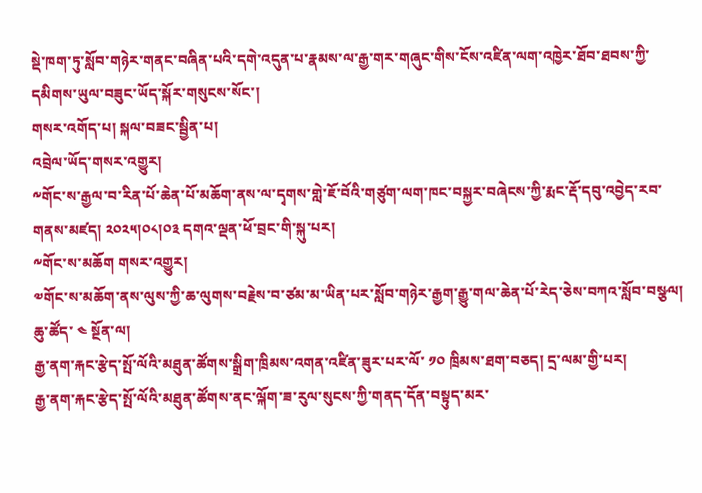སྡེ་ཁག་ཏུ་སློབ་གཉེར་གནང་བཞིན་པའི་དགེ་འདུན་པ་རྣམས་ལ་རྒྱ་གར་གཞུང་གིས་ངོས་འཛིན་ལག་འཁྱེར་ཐོབ་ཐབས་ཀྱི་དམིགས་ཡུལ་བཟུང་ཡོད་སྐོར་གསུངས་སོང་།
གསར་འགོད་པ། སྐལ་བཟང་སྦྱིན་པ།
འབྲེལ་ཡོད་གསར་འགྱུར།
༸གོང་ས་རྒྱལ་བ་རིན་པོ་ཆེན་པོ་མཆོག་ནས་ལ་དྭགས་གླེ་ཇོ་བོའི་གཙུག་ལག་ཁང་བསྐྱར་བཞེངས་ཀྱི་རྨང་རྡོ་དབུ་འབྱེད་རབ་གནས་མཛད། ༢༠༢༥།༠༨།༠༣ དགའ་ལྡན་ཕོ་བྲང་གི་སྐུ་པར།
༸གོང་ས་མཆོག གསར་འགྱུར།
༧གོང་ས་མཆོག་ནས་ལུས་ཀྱི་ཆ་ལུགས་བརྗེས་བ་ཙམ་མ་ཡིན་པར་སློབ་གཉེར་རྒྱག་རྒྱུ་གལ་ཆེན་པོ་རེད་ཅེས་བཀའ་སློབ་བསྩལ།
ཆུ་ཚོད་ ༤ སྔོན་ལ།
རྒྱ་ནག་རྐང་རྩེད་སྤོ་ལོའི་མཐུན་ཚོགས་སྒྲིག་ཁྲིམས་འགན་འཛིན་ཟུར་པར་ལོ་ ༡༠ ཁྲིམས་ཐག་བཅད། དྲ་ལམ་གྱི་པར།
རྒྱ་ནག་རྐང་རྩེད་སྤོ་ལོའི་མཐུན་ཚོགས་ནང་ལྐོག་ཟ་རུལ་སུངས་ཀྱི་གནད་དོན་བསྟུད་མར་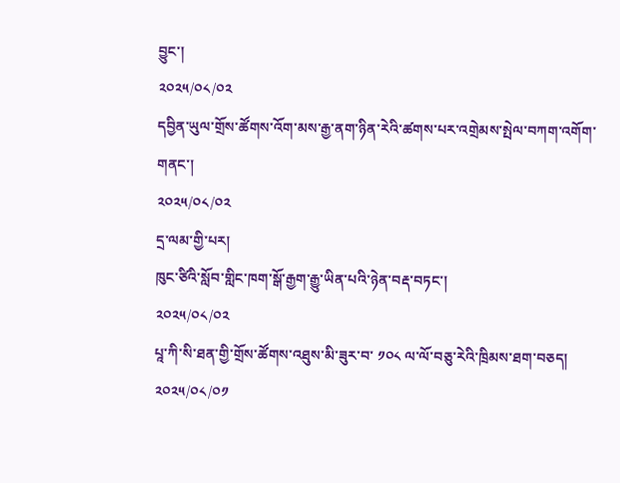བྱུང་།
༢༠༢༥/༠༨/༠༢
དབྱིན་ཡུལ་གྲོས་ཚོགས་འོག་མས་རྒྱ་ནག་ཉིན་རེའི་ཚགས་པར་འགྲེམས་སྤེལ་བཀག་འགོག་གནང་།
༢༠༢༥/༠༨/༠༢
དྲ་ལམ་གྱི་པར།
ཁུང་ཙིའི་སློབ་གླིང་ཁག་སྒོ་རྒྱག་རྒྱུ་ཡིན་པའི་ཉེན་བརྡ་བཏང་།
༢༠༢༥/༠༨/༠༢
པཱ་ཀི་སི་ཐན་གྱི་གྲོས་ཚོགས་འཐུས་མི་ཟུར་བ་ ༡༠༨ ལ་ལོ་བཅུ་རེའི་ཁྲིམས་ཐག་བཅད།
༢༠༢༥/༠༨/༠༡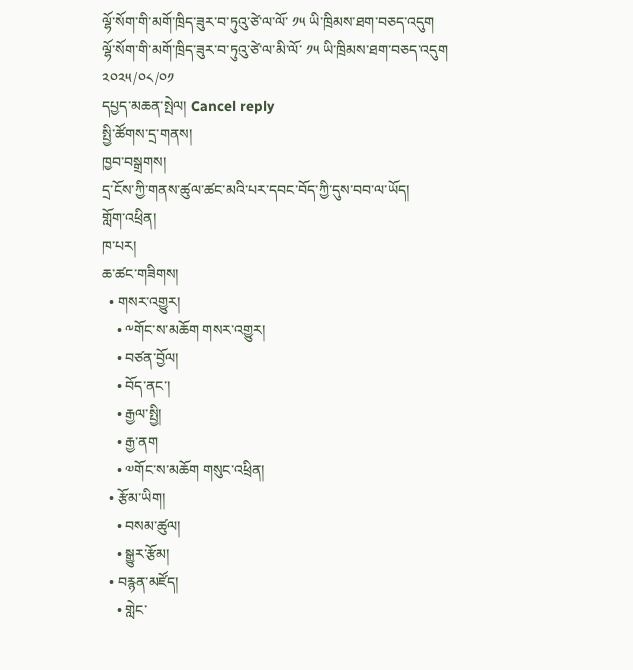ལྷོ་སོག་གི་མགོ་ཁྲིད་ཟུར་བ་ཏུའུ་ཙེ་ལ་ལོ་ ༡༥ ཡི་ཁྲིམས་ཐག་བཅད་འདུག
ལྷོ་སོག་གི་མགོ་ཁྲིད་ཟུར་བ་ཏུའུ་ཙེ་ལ་མི་ལོ་ ༡༥ ཡི་ཁྲིམས་ཐག་བཅད་འདུག
༢༠༢༥/༠༨/༠༡
དཔྱད་མཆན་སྤེལ། Cancel reply
སྤྱི་ཚོགས་དྲ་གནས།
ཁྱབ་བསྒྲགས།
དྲ་ངོས་ཀྱི་གནས་ཚུལ་ཚང་མའི་པར་དབང་བོད་ཀྱི་དུས་བབ་ལ་ཡོད།
གློག་འཕྲིན།
ཁ་པར།
ཆ་ཚང་གཟིགས།
  • གསར་འགྱུར།
    • ༸གོང་ས་མཆོག གསར་འགྱུར།
    • བཙན་བྱོལ།
    • བོད་ནང་།
    • རྒྱལ་སྤྱི།
    • རྒྱ་ནག
    • ༧གོང་ས་མཆོག གསུང་འཕྲིན།
  • རྩོམ་ཡིག།
    • བསམ་ཚུལ།
    • སྒྱུར་རྩོམ།
  • བརྙན་མཛོད།
    • གླེང་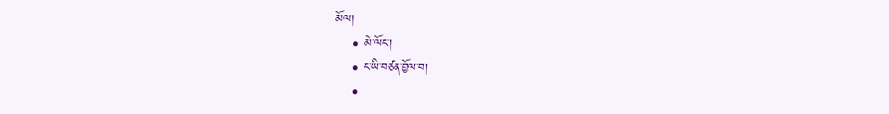མོལ།
    • མེ་ལོང་།
    • ང་ཡི་བཙན་བྱོལ་བ།
    •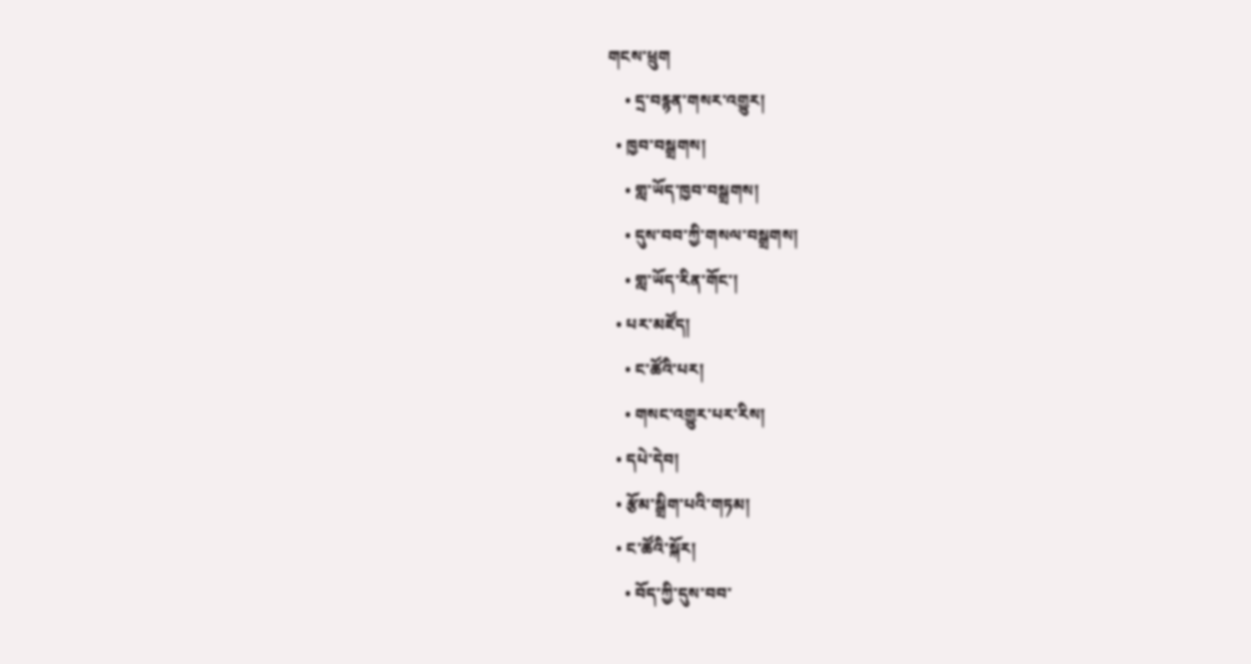གངས་ཕྲུག
    • དྲ་བརྙན་གསར་འགྱུར།
  • ཁྱབ་བསྒྲགས།
    • གླ་ཡོད་ཁྱབ་བསྒྲགས།
    • དུས་བབ་ཀྱི་གསལ་བསྒྲགས།
    • གླ་ཡོད་རིན་གོང་།
  • པར་མཛོད།
    • ང་ཚོའི་པར།
    • གསང་འགྱུར་པར་རིས།
  • དཔེ་དེབ།
  • རྩོམ་སྒྲིག་པའི་གཏམ།
  • ང་ཚོའི་སྐོར།
    • བོད་ཀྱི་དུས་བབ་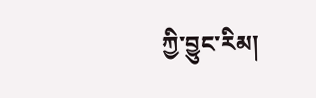ཀྱི་བྱུང་རིམ།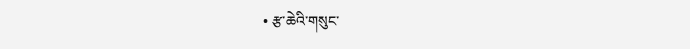• རྩ་ཆེའི་གསུང་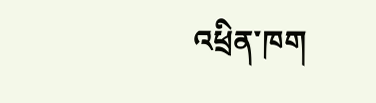འཕྲིན་ཁག